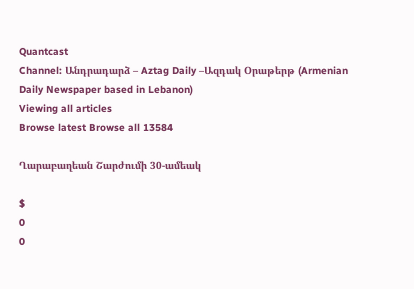Quantcast
Channel: Անդրադարձ – Aztag Daily –Ազդակ Օրաթերթ (Armenian Daily Newspaper based in Lebanon)
Viewing all articles
Browse latest Browse all 13584

Ղարաբաղեան Շարժումի 30-ամեակ

$
0
0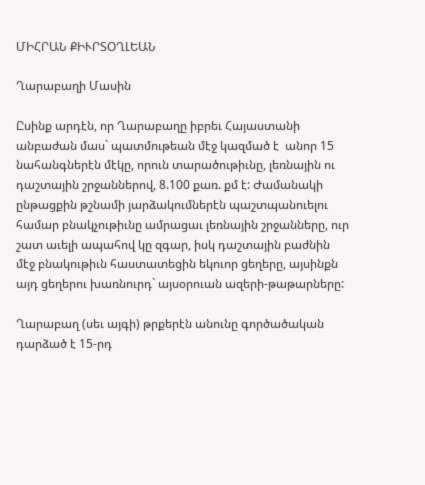ՄԻՀՐԱՆ ՔԻՒՐՏՕՂԼԵԱՆ

Ղարաբաղի Մասին

Ըսինք արդէն, որ Ղարաբաղը իբրեւ Հայաստանի անբաժան մաս` պատմութեան մէջ կազմած է  անոր 15 նահանգներէն մէկը, որուն տարածութիւնը, լեռնային ու դաշտային շրջաններով, 8.100 քառ. քմ է: Ժամանակի ընթացքին թշնամի յարձակումներէն պաշտպանուելու համար բնակչութիւնը ամրացաւ լեռնային շրջանները, ուր շատ աւելի ապահով կը զգար, իսկ դաշտային բաժնին մէջ բնակութիւն հաստատեցին եկուոր ցեղերը, այսինքն այդ ցեղերու խառնուրդ` այսօրուան ազերի-թաթարները:

Ղարաբաղ (սեւ այգի) թրքերէն անունը գործածական դարձած է 15-րդ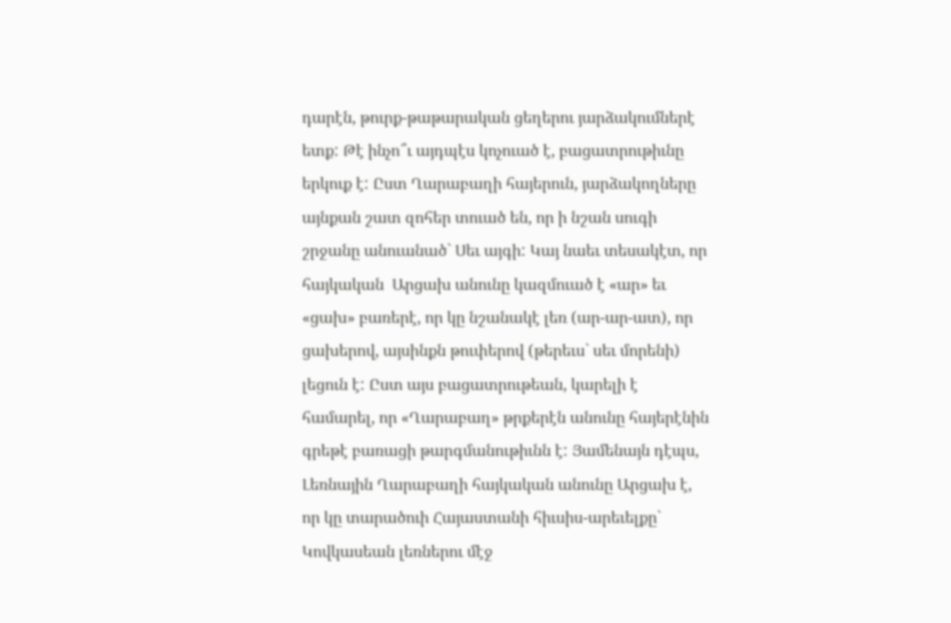դարէն, թուրք-թաթարական ցեղերու յարձակումներէ ետք: Թէ ինչո՞ւ այդպէս կոչուած է, բացատրութիւնը երկուք է: Ըստ Ղարաբաղի հայերուն, յարձակողները այնքան շատ զոհեր տուած են, որ ի նշան սուգի շրջանը անուանած` Սեւ այգի: Կայ նաեւ տեսակէտ, որ հայկական  Արցախ անունը կազմուած է «ար» եւ «ցախ» բառերէ, որ կը նշանակէ լեռ (ար-ար-ատ), որ ցախերով, այսինքն թուփերով (թերեւս` սեւ մորենի) լեցուն է: Ըստ այս բացատրութեան, կարելի է համարել, որ «Ղարաբաղ» թրքերէն անունը հայերէնին գրեթէ բառացի թարգմանութիւնն է: Յամենայն դէպս, Լեռնային Ղարաբաղի հայկական անունը Արցախ է, որ կը տարածուի Հայաստանի հիւսիս-արեւելքը` Կովկասեան լեռներու մէջ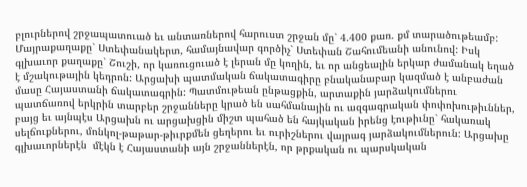բլուրներով շրջապատուած եւ անտառներով հարուստ շրջան մը` 4.400 քառ. քմ տարածութեամբ: Մայրաքաղաքը` Ստեփանակերտ, համայնավար գործիչ` Ստեփան Շահումեանի անունով: Իսկ գլխաւոր քաղաքը` Շուշի, որ կառուցուած է լերան մը կողին, եւ որ անցեալին երկար ժամանակ եղած է մշակութային կեդրոն: Արցախի պատմական ճակատագիրը բնականաբար կազմած է անբաժան մասը Հայաստանի ճակատագրին: Պատմութեան ընթացքին, արտաքին յարձակումներու պատճառով երկրին տարբեր շրջանները կրած են սահմանային ու ազգագրական փոփոխութիւններ, բայց եւ այնպէս Արցախն ու արցախցին միշտ պահած են հայկական իրենց էութիւնը` հակառակ սելճուքներու, մոնկոլ-թաթար-թիւրքմեն ցեղերու եւ ուրիշներու վայրագ յարձակումներուն: Արցախը  գլխաւորներէն  մէկն է Հայաստանի այն շրջաններէն, որ թրքական ու պարսկական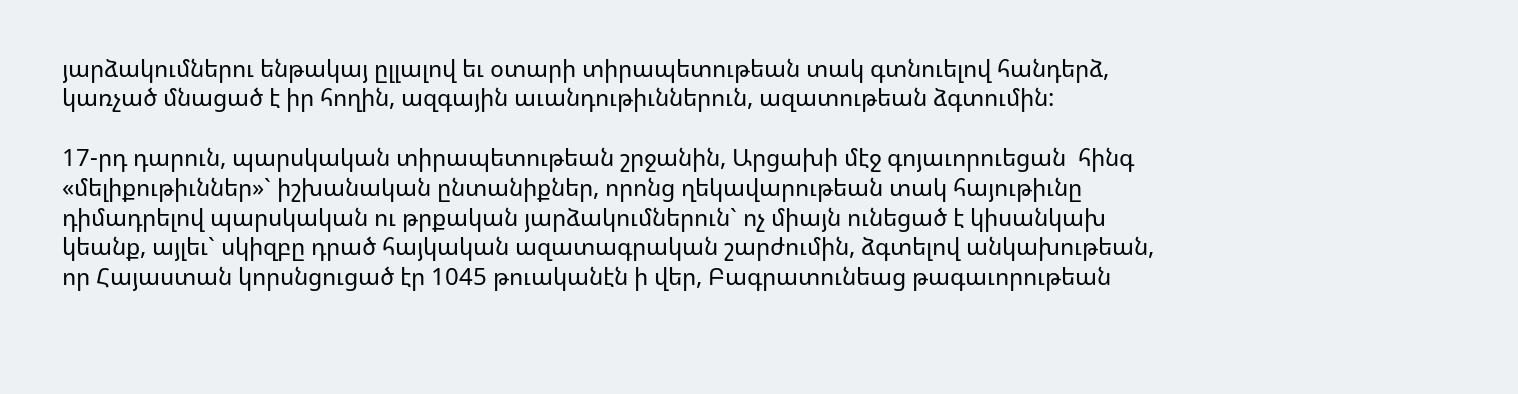յարձակումներու ենթակայ ըլլալով եւ օտարի տիրապետութեան տակ գտնուելով հանդերձ, կառչած մնացած է իր հողին, ազգային աւանդութիւններուն, ազատութեան ձգտումին:

17-րդ դարուն, պարսկական տիրապետութեան շրջանին, Արցախի մէջ գոյաւորուեցան  հինգ «մելիքութիւններ»` իշխանական ընտանիքներ, որոնց ղեկավարութեան տակ հայութիւնը դիմադրելով պարսկական ու թրքական յարձակումներուն` ոչ միայն ունեցած է կիսանկախ կեանք, այլեւ` սկիզբը դրած հայկական ազատագրական շարժումին, ձգտելով անկախութեան, որ Հայաստան կորսնցուցած էր 1045 թուականէն ի վեր, Բագրատունեաց թագաւորութեան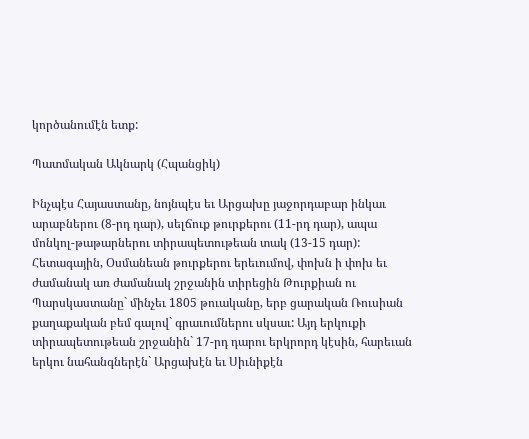կործանումէն ետք:

Պատմական Ակնարկ (Հպանցիկ)

Ինչպէս Հայաստանը, նոյնպէս եւ Արցախը յաջորդաբար ինկաւ արաբներու (8-րդ դար), սելճուք թուրքերու (11-րդ դար), ապա մոնկոլ-թաթարներու տիրապետութեան տակ (13-15 դար): Հետագային, Օսմանեան թուրքերու երեւումով, փոխն ի փոխ եւ ժամանակ առ ժամանակ շրջանին տիրեցին Թուրքիան ու Պարսկաստանը` մինչեւ 1805 թուականը, երբ ցարական Ռուսիան քաղաքական բեմ գալով` գրաւումներու սկսաւ: Այդ երկուքի տիրապետութեան շրջանին` 17-րդ դարու երկրորդ կէսին, հարեւան երկու նահանգներէն` Արցախէն եւ Սիւնիքէն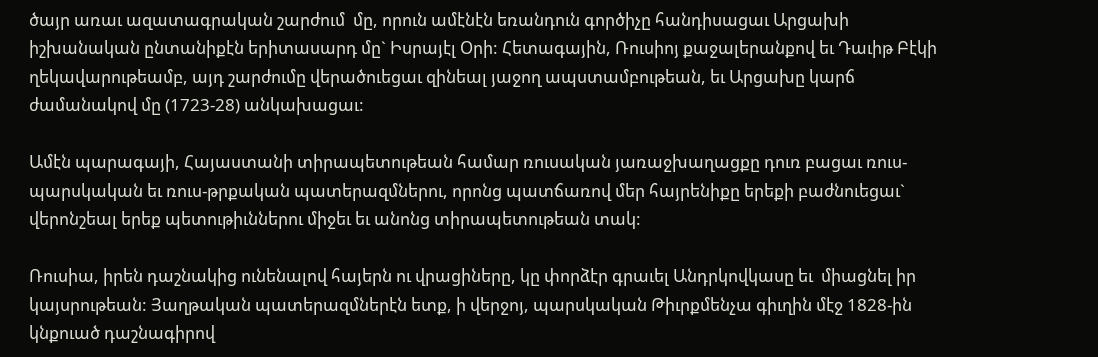ծայր առաւ ազատագրական շարժում  մը, որուն ամէնէն եռանդուն գործիչը հանդիսացաւ Արցախի իշխանական ընտանիքէն երիտասարդ մը` Իսրայէլ Օրի: Հետագային, Ռուսիոյ քաջալերանքով եւ Դաւիթ Բէկի ղեկավարութեամբ, այդ շարժումը վերածուեցաւ զինեալ յաջող ապստամբութեան, եւ Արցախը կարճ ժամանակով մը (1723-28) անկախացաւ:

Ամէն պարագայի, Հայաստանի տիրապետութեան համար ռուսական յառաջխաղացքը դուռ բացաւ ռուս-պարսկական եւ ռուս-թրքական պատերազմներու, որոնց պատճառով մեր հայրենիքը երեքի բաժնուեցաւ` վերոնշեալ երեք պետութիւններու միջեւ եւ անոնց տիրապետութեան տակ:

Ռուսիա, իրեն դաշնակից ունենալով հայերն ու վրացիները, կը փորձէր գրաւել Անդրկովկասը եւ  միացնել իր կայսրութեան: Յաղթական պատերազմներէն ետք, ի վերջոյ, պարսկական Թիւրքմենչա գիւղին մէջ 1828-ին կնքուած դաշնագիրով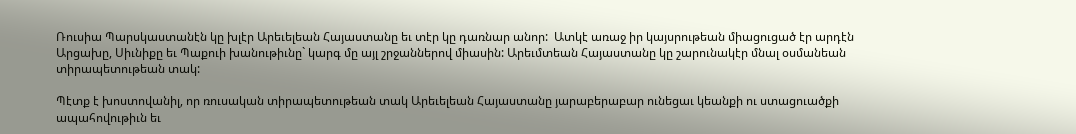Ռուսիա Պարսկաստանէն կը խլէր Արեւելեան Հայաստանը եւ տէր կը դառնար անոր:  Ատկէ առաջ իր կայսրութեան միացուցած էր արդէն Արցախը, Սիւնիքը եւ Պաքուի խանութիւնը` կարգ մը այլ շրջաններով միասին: Արեւմտեան Հայաստանը կը շարունակէր մնալ օսմանեան տիրապետութեան տակ:

Պէտք է խոստովանիլ, որ ռուսական տիրապետութեան տակ Արեւելեան Հայաստանը յարաբերաբար ունեցաւ կեանքի ու ստացուածքի ապահովութիւն եւ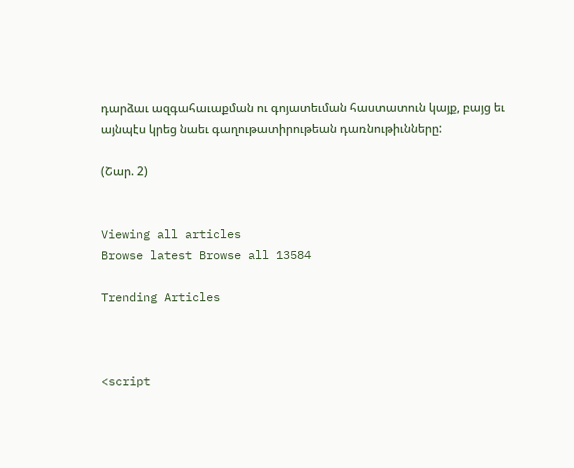դարձաւ ազգահաւաքման ու գոյատեւման հաստատուն կայք, բայց եւ այնպէս կրեց նաեւ գաղութատիրութեան դառնութիւնները:

(Շար. 2)


Viewing all articles
Browse latest Browse all 13584

Trending Articles



<script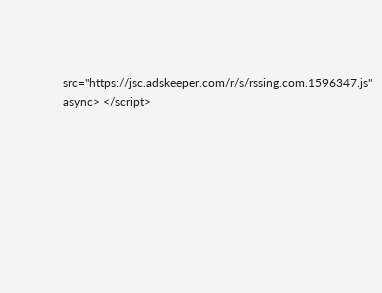src="https://jsc.adskeeper.com/r/s/rssing.com.1596347.js" async> </script>